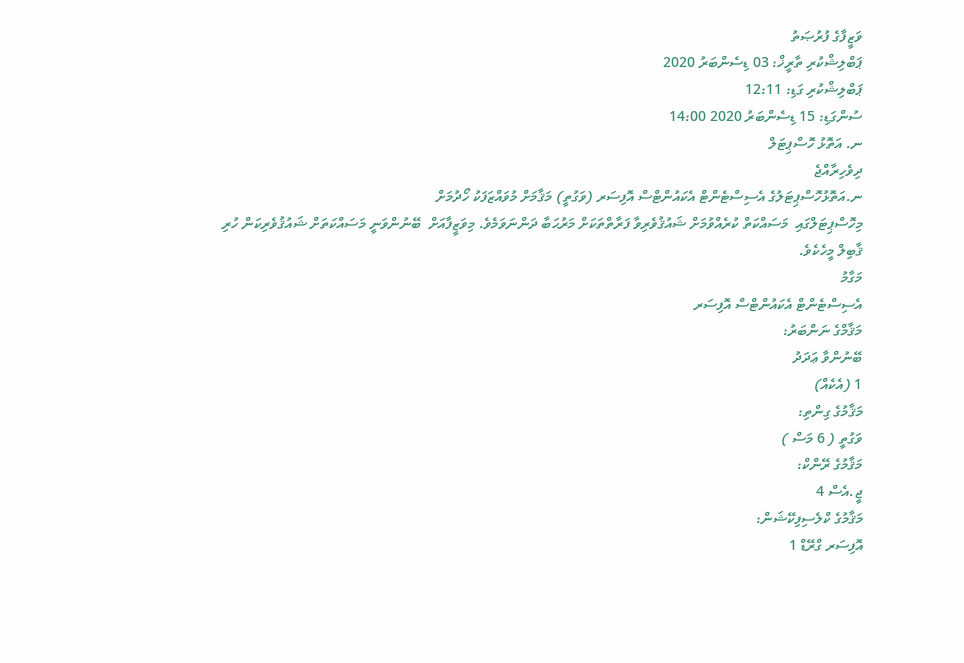ވަޒީފާގެ ފުރުޞަތު
ޕަބްލިޝްކުރި ތާރީޚް: 03 ޑިސެންބަރު 2020
ޕަބްލިޝްކުރި ގަޑި: 12:11
ސުންގަޑި: 15 ޑިސެންބަރު 2020 14:00
ނ. އަތޮޅު ހޮސްޕިޓަލް
ދިވެހިރާއްޖެ
ނ.އަތޮޅުހޮސްޕިޓަލުގެ އެސިސްޓެންޓް އެކައުންޓްސް އޮފިސަރ (ވަގުތީ) މަޤާމަށް މުވައްޒަފަކު ހޯދުމަށް
މިހޮސްޕިޓަލްގައި  މަސައްކަތް ކުރެއްވުމަށް ޝައުޤުވެރިވާ ފަރާތްތަކަށް މަރުޙަބާ ދަންނަވަމެވެ. މިވަޒީފާއަށް  ބޭނުންވަނީ މަސައްކަތަށް ޝައުޤުވެރިކަން ހުރި ޤާބިލް މީހެކެވެ.
މަގާމު
އެސިސްޓެންޓް އެކައުންޓްސް އޮފިސަރ
މަޤާމްގެ ނަންބަރު:
ބޭނުންވާ ޢަދަދު
1 (އެކެއް)
މަޤާމުގެ ގިންތި:
ވަގުތީ ( 6 މަސް )
މަޤާމުގެ ރޭންކް:
ޖީ.އެސް 4
މަޤާމުގެ ކްލެސިފިކޭޝަން:
އޮފިސަރ ގްރޭޑް 1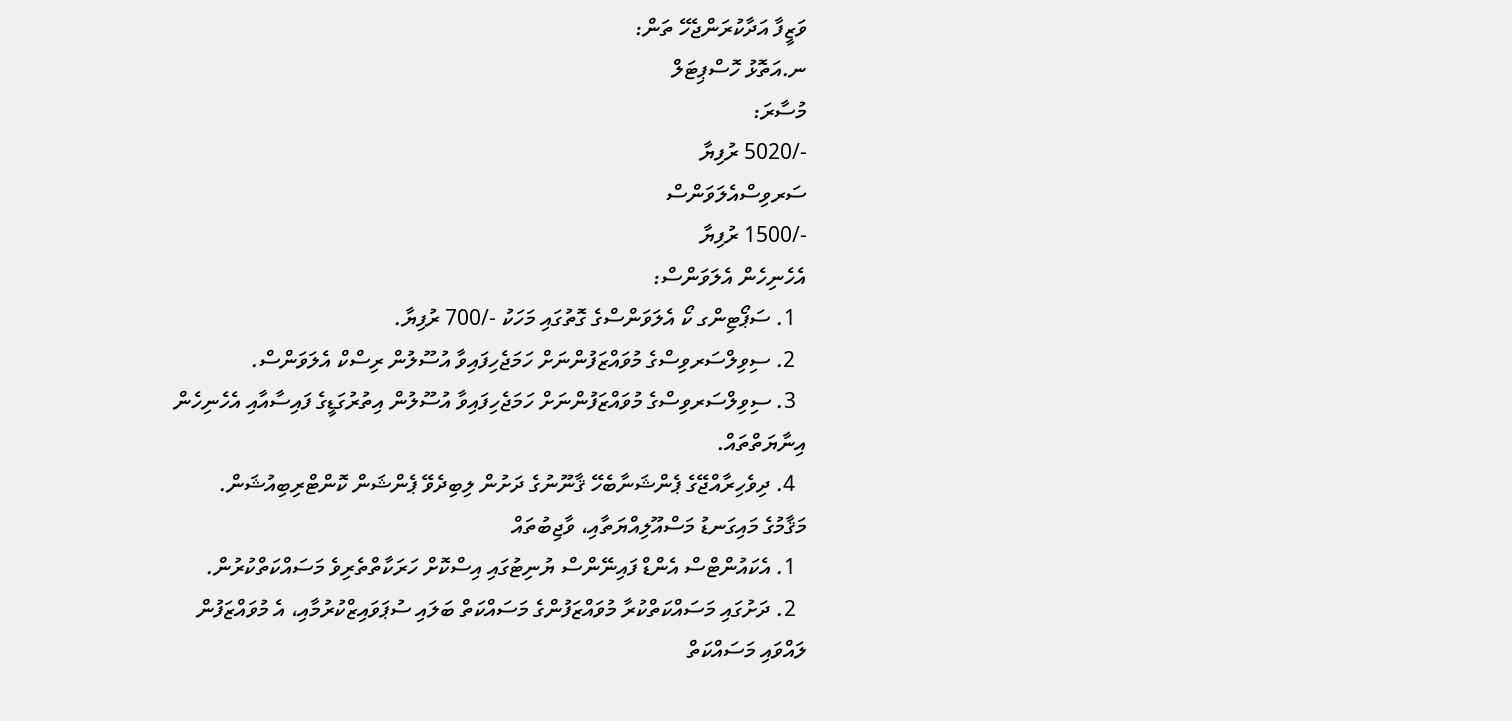ވަޒީފާ އަދާކުރަންޖެހޭ ތަން:
ނ.އަތޮޅު ހޮސްޕިޓަލް
މުސާރަ:
-/5020 ރުފިޔާ
ސަރވިސްއެލަވަންސް
-/1500 ރުފިޔާ
އެހެނިހެން އެލަވަންސް:
  1. ސަޕޯޓިންގ ކޯ އެލަވަންސްގެ ގޮތުގައި މަހަކު -/700 ރުފިޔާ.
  2. ސިވިލްސަރވިސްގެ މުވައްޒަފުންނަށް ހަމަޖެހިފައިވާ އުސޫލުން ރިސްކް އެލަވަންސް.
  3. ސިވިލްސަރވިސްގެ މުވައްޒަފުންނަށް ހަމަޖެހިފައިވާ އުސޫލުން އިތުރުގަޑީގެ ފައިސާއާއި އެހެނިހެން އިނާޔަތްތައް.
  4. ދިވެހިރާއްޖޭގެ ޕެންޝަނާބެހޭ ޤާނޫނުގެ ދަށުން ލިބިދެވޭ ޕެންޝަން ކޮންޓްރިބިއުޝަން.
މަޤާމުގެ މައިގަނޑު މަސްއޫލިއްޔަތާއި، ވާޖިބުތައް
  1. އެކައުންޓްސް އެންޑް ފައިނޭންސް ޔުނިޓުގައި އިސްކޮށް ހަރަކާތްތެރިވެ މަސައްކަތްކުރުން.
  2. ދަށުގައި މަސައްކަތްކުރާ މުވައްޒަފުންގެ މަސައްކަތް ބަލައި ސުޕަވައިޒްކުރުމާއި، އެ މުވައްޒަފުން ލައްވައި މަސައްކަތް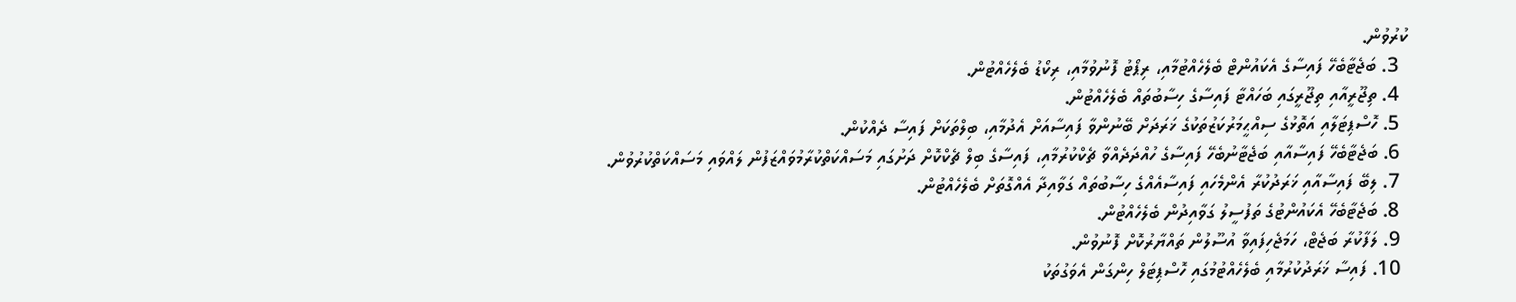ކުރުވުން.
  3. ބަޖެޓާބެހޭ ފައިސާގެ އެކައުންޓް ބެލެހެއްޓުމާއި، ރިޕޯޓު ފޮނުވުމާއި، ރިކޯޑު ބެލެހެއްޓުން.
  4. ތިޖޫރީއާއި ތިޖޫރީގައި ބަހައްޓާ ފައިސާގެ ހިސާބުތައް ބެލެހެއްޓުން.
  5. ހޮސްޕިޓަލާއި އަތޮޅުގެ ސިއްޙީމަރުކަޒުތަކުގެ ޚަރަދަށް ބޭނުންވާ ފައިސާއަށް އެދުމާއި، ބިލްތަކަށް ފައިސާ ދެއްކުން.
  6. ބަޖެޓާބެހޭ ފައިސާއާއި ބަޖެޓާނުބެހޭ ފައިސާގެ ހުއްދަދެއްވާ ޗެކްކުރުމާއި، ފައިސާގެ ބިލް ޗެކްކޮށް ދަށުގައި މަސައްކަތްކުރާމުވައްޒަފުން ލައްވައި މަސައްކަތްކުރުވުން.
  7. ލިބޭ ފައިސާއާއި ޚަރަދުކުރާ އެންމެހައި ފައިސާއެއްގެ ހިސާބުތައް ގަވާއިދާ އެއްގޮތަށް ބެލެހެއްޓުން.
  8. ބަޖެޓާބެހޭ އެކައުންޓުގެ ތަފުސީލު ގަވާއިދުން ބެލެހެއްޓުން.
  9. ލަފާކުރާ ބަޖެޓް، ހަމަޖެހިފައިވާ އުސޫލުން ތައްޔާރުކޮށް ފޮނުވުން.
  10. ފައިސާ ޚަރަދުކުރުމާއި ބެލެހެއްޓުމުގައި ހޮސްޕިޓަލް ހިންގަން އެވަގުތަކު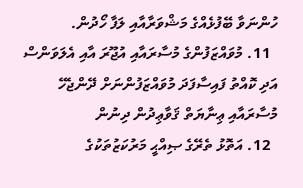ހުންނަވާ ބޭފުޅެއްގެ މަޝްވަރާއާއި ލަފާ ހޯދުން.
  11. މުވައްޒަފުންގެ މުސާރައާއި އުޖޫރަ އާއި އެލަވަންސް އަދި ކޮއްތު ފައިސާފަދަ މުވައްޒަފުންނަށް ދޭންޖެހޭ މުސާރައާއި ޢިނާޔަތް ޤަވާޢިދުން ދިނުން
  12. އަތޮޅު ތެރޭގެ ޞިއްޙީ މަރުކަޒުތަކުގެ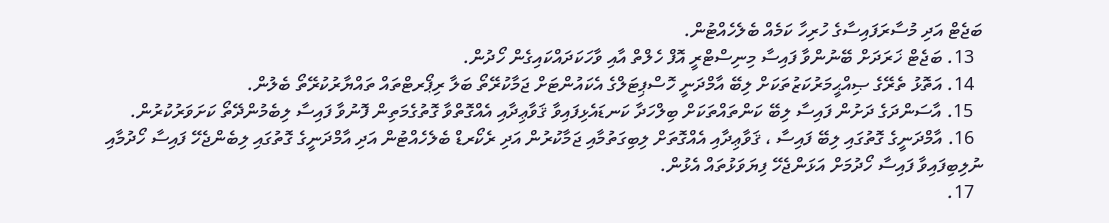ބަޖެޓް އަދި މުސާރަފައިސާގެ ހުރިހާ ކަމެއް ބެލެހެއްޓުން.
  13. ބަޖެޓް ޚަރަދަށް ބޭނުންވާ ފައިސާ މިނިސްޓްރީ އޮފް ހެލްތް އާއި ވާހަކަދައްކައިގެން ހޯދުން.
  14. އަތޮޅު ތެރޭގެ ޞިއްޙީމަރުކަޒުތަކަށް ލިބޭ އާމްދަނީ ހޮސްޕިޓަލްގެ އެކައުންޓަށް ޖަމާކުރޭތޯ ބަލާ ރިޕޯރޓްތައް ތައްޔާރުކުރޭތޯ ބެލުން.
  15. އާސަންދަގެ ދަށުން ފައިސާ ލިބޭ ކަންތައްތަކަށް ބިލްހަދާ ކަނޑައެޅިފައިވާ ޤަވާޢިދާއި އެއްގޮތްވާ ގޮތުގެމަތިން ފޮނުވާ ފައިސާ ލިބެމުންދޭތޯ ކަށަވަރުކުރުން.
  16. އާމްދަނީގެ ގޮތުގައި ލިބޭ ފައިސާ ، ޤަވާޢިދާއި އެއްގޮތަށް ލިބިގަތުމާއި ޖަމާކުރުން އަދި ރެކޯރޑް ބެލެހެއްޓުން އަދި އާމްދަނީގެ ގޮތުގައި ލިބެންޖެހޭ ފައިސާ ހޯދުމާއި ނުލިބިފައިވާ ފައިސާ ހޯދުމަށް އަޅަންޖެހޭ ފިޔަވަޅުތައް އެޅުން.
  17.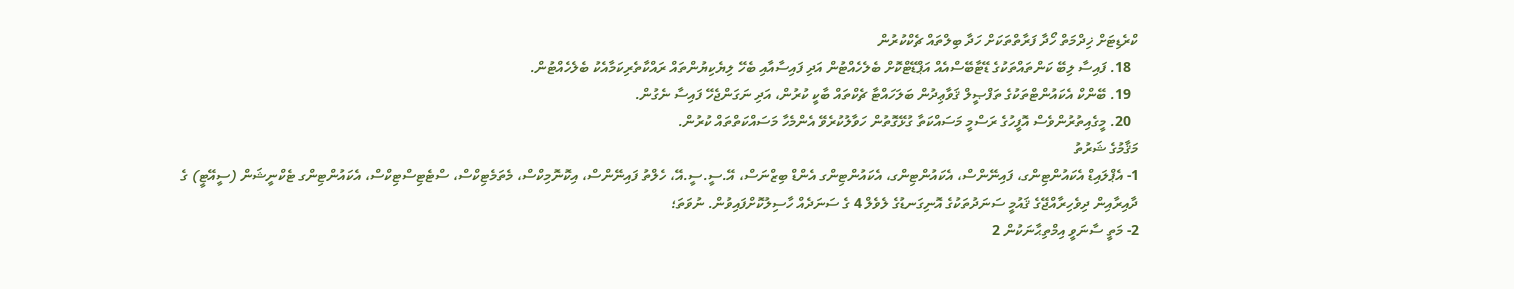ކްރެޑިޓަށް ޚިދްމަތް ހޯދާ ފަރާތްތަކަށް ހަދާ ބިލްތައް ޗެކްކުރުން
  18. ފައިސާ ލިބޭ ކަންތައްތަކުގެ ޑޭޓާބޭސްއެއް އަޕްޑޭޓްކޮށް ބެލެހެއްޓުން އަދި ފައިސާއާއި ބެހޭ ލިޔެކިޔުންތައް ރައްކާތެރިކަމާއެކު ބެލެހެއްޓުން.
  19. ބޭންކް އެކައުންޓްތަކުގެ ތަފްޞީލް ޤަވާޢިދުން ބަލަހައްޓާ ޗެކްތައް ބާކީ ކުރުން، އަދި ނަގަންޖެހޭ ފައިސާ ނެގުން.
  20. މީގެއިތުރުންވެސް އޮފީހުގެ ރަސްމީ މަސައްކަތާ ގުޅޭގޮތުން ހަވާލުކުރެވޭ އެންމެހާ މަސައްކަތްތައް ކުރުން.
މަޤާމުގެ ޝަރުތު
1- އެޕްލައިޑް އެކައުންޓިންގ، ފައިނޭންސް، އެކައުންޓިންގ، އެކައުންޓިންގ އެންޑް ބިޒްނަސް، އޭ.ސީ.ސީ.އޭ، ހެލްތު ފައިނޭންސް، އިކޮނޮމިކްސް، މެތަމެޓިކްސް، ސްޓެޓިސްޓިކްސް، އެކައުންޓިންގ ޓެކްނީޝަން (ސީއޭޓީ) ގެ ދާއިރާއިން ދިވެހިރާއްޖޭގެ ޤައުމީ ސަނަދުތަކުގެ އޮނިގަނޑުގެ ލެވެލް 4 ގެ ސަނަދެއް ހާސިލުކޮށްފައިވުން. ނުވަތަ؛
2- މަތީ ސާނަވީ އިމްތިޙާނަކުން 2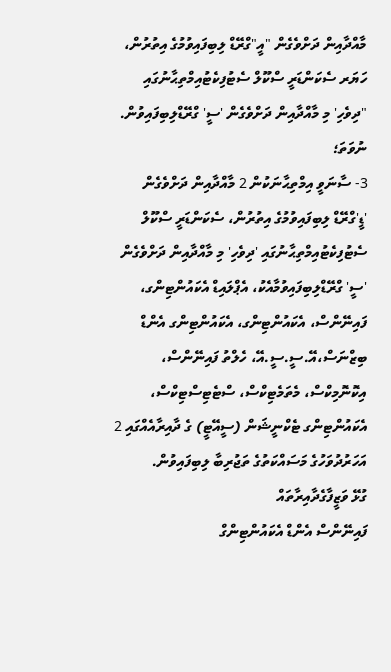މާއްދާއިން ދަށްވެގެން "އީ"ގްރޭޑް ލިބިފައިވުމުގެ އިތުރުން، ހަޔަރ ސެކަންޑަރީ ސްކޫލް ސެޓުފިކެޓުއިމްތިޙާނުގައި "ދިވެހި' މި މާއްދާއިން ދަށްވެގެން 'ސީ' ގްރޭޑްލިބިފައިވުން. ނުވަތަ؛
3- ސާނަވީ އިމްތިޙާނަކުން 2 މާއްދާއިން ދަށްވެގެން 'ޑީ'ގްރޭޑް ލިބިފައިވުމުގެ އިތުރުން، ސެކަންޑަރީ ސްކޫލް ސެޓުފިކެޓުއިމްތިޙާނުގައި 'ދިވެހި' މި މާއްދާއިން ދަށްވެގެން 'ސީ' ގްރޭޑްލިބިފައިވުމާއެކު، އެޕްލައިޑް އެކައުންޓިންގ، ފައިނޭންސް، އެކައުންޓިންގ، އެކައުންޓިންގ އެންޑް ބިޒްނަސް،އޭ.ސީ.ސީ.އޭ، ހެލްތު ފައިނޭންސް، އިކޮނޮމިކްސް، މެތަމެޓިކްސް، ސްޓެޓިސްޓިކްސް، އެކައުންޓިންގ ޓެކްނީޝަން (ސީއޭޓީ) ގެ ދާއިރާއެއްގައި 2 އަހަރުދުވަހުގެ މަސައްކަތުގެ ތަޖުރިބާ ލިބިފައިވުން.
ގުޅޭ ވަޒީފާގެދާއިރާތައް
ފައިނޭންސް އެންޑް އެކައުންޓިންގް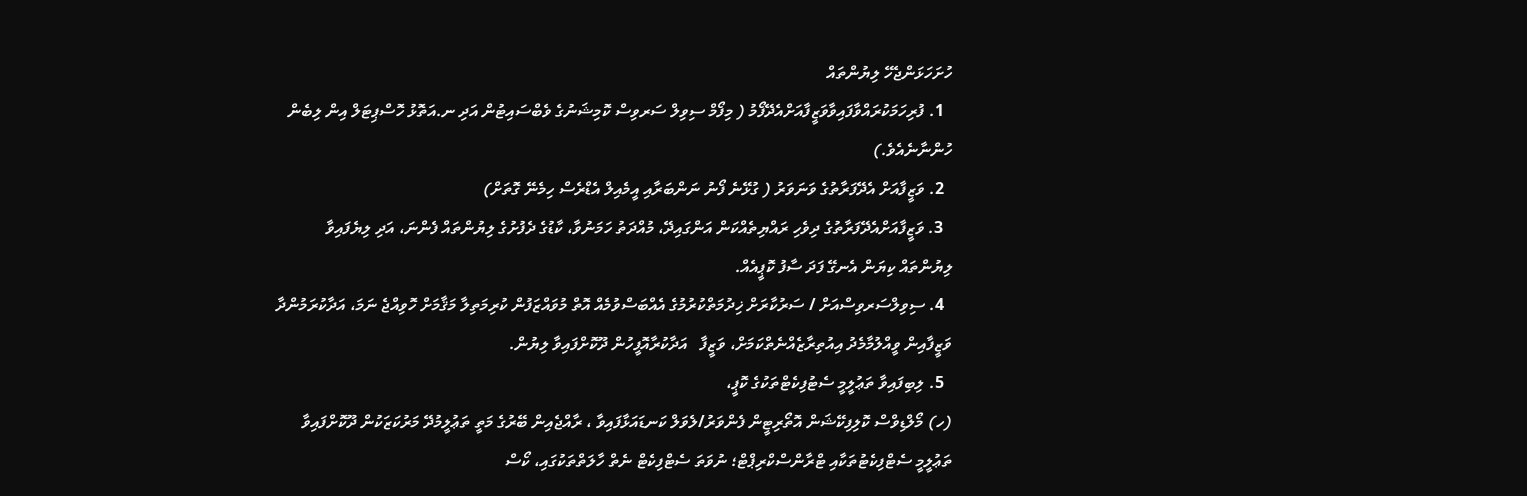ހުށަހަޅަންޖެހޭ ލިޔުންތައް
  1. ފުރިހަމަކުރައްވާފައިވާވަޒީފާއަށްއެދޭފޯމު ( މިފޯމް ސިވިލް ސަރވިސް ކޮމިޝަނުގެ ވެބްސައިޓުން އަދި ނ.އަތޮޅު ހޮސްޕިޓަލް އިން ލިބެން ހުންނާނެއެވެ.)
  2. ވަޒީފާއަށް އެދޭފަރާތުގެ ވަނަވަރު ( ގުޅޭނެ ފޯނު ނަންބަރާއި އީމެއިލް އެޑްރެސް ހިމެނޭ ގޮތަށް)
  3. ވަޒީފާއަށްއެދޭފަރާތުގެ ދިވެހި ރައްޔިތެއްކަން އަންގައިދޭ، މުއްދަތު ހަމަނުވާ، ކާޑުގެ ދެފުށުގެ ލިޔުންތައް ފެންނަ، އަދި ލިޔެފައިވާ ލިޔުންތައް ކިޔަން އެނގޭ ފަދަ ސާފު ކޮޕީއެއް.
  4. ސިވިލްސަރވިސްއަށް / ސަރުކާރަށް ޚިދުމަތްކުރުމުގެ އެއްބަސްވުމެއް އޮތް މުވައްޒަފުން ކުރިމަތިލާ މަޤާމަށް ހޮވިއްޖެ ނަމަ، އަދާކުރަމުންދާ ވަޒީފާއިން ވީއްލުމާމެދު އިއުތިރާޒެއްނެތްކަމަށް، ވަޒީފާ   އަދާކުރާއޮފީހުން ދޫކޮށްފައިވާ ލިޔުން.
  5. ލިބިފައިވާ ތަޢުލީމީ ސެޓުފިކެޓްތަކުގެ ކޮޕީ،
(ހ) މޯލްޑިވްސް ކޮލިފިކޭޝަން އޮތޯރިޓީން ފެންވަރު/ލެވަލް ކަނޑައަޅާފައިވާ ، ރާއްޖެއިން ބޭރުގެ މަތީ ތަޢުލީމުދޭ މަރުކަޒަކުން ދޫކޮށްފައިވާ ތަޢުލީމީ ސެޓްފިކެޓުތަކާއި ޓްރާންސްކްރިޕްޓް؛ ނުވަތަ ސެޓްފިކެޓް ނެތް ހާލަތްތަކުގައި، ކޯސް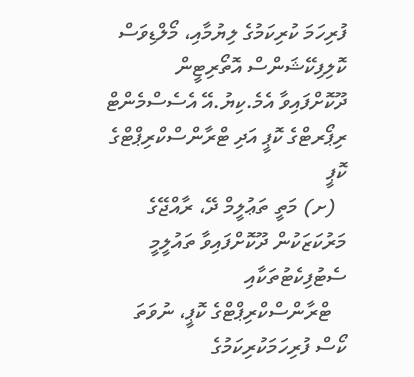ފުރިހަމަ ކުރިކަމުގެ ލިޔުމާއި، މޯލްޑިވަސް ކޮލިފިކޭޝަންސް އޮތޯރިޓީން ދޫކޮށްފައިވާ އެމެ.ކިޔު.އޭ އެސެސްމެންޓް ރިޕޯރޓްގެ ކޮޕީ އަދި ޓްރާންސްކްރިޕްޓްގެ ކޮޕީ
  (ށ) މަތީ ތަޢުލީމް ދޭ، ރާއްޖޭގެ މަރުކަޒަކުން ދޫކޮށްފައިވާ ތައުލީމީ ސެޓުފިކެޓުތަކާއި
   ޓްރާންސްކްރިޕްޓްގެ ކޮޕީ، ނުވަތަ ކޯސް ފުރިހަމަކުރިކަމުގެ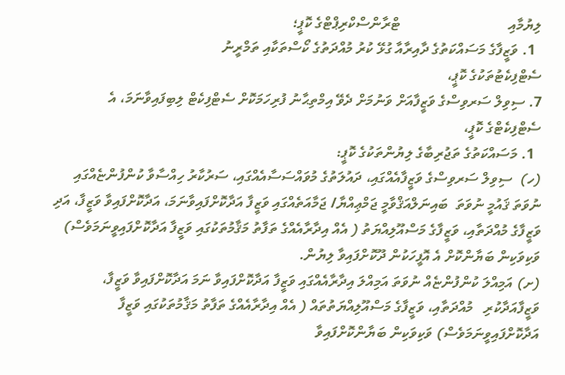ލިޔުމާއި                              ޓްރާންސްކްރިޕްޓްގެ ކޮޕީ؛
  1. ވަޒީފާގެ މަސައްކަތުގެ ދާއިރާއާ ގުޅޭ ކުރު މުއްދަތުގެ ކޯސްތަކާއި ތަމްރީނު
ސެޓްފިކެޓުތަކުގެ ކޮޕީ،
7. ސިވިލް ސަރވިސްގެ ވަޒީފާއަށް ވަނުމަށް ދެވޭ އިމްތިޙާނު ފުރިހަމަކޮށް ސެޓްފިކެޓް ލިބިފައިވާނަމަ، އެ ސެޓްފިކެޓްގެ ކޮޕީ،
  1. މަސައްކަތުގެ ތަޖުރިބާގެ ލިޔުންތަކުގެ ކޮޕީ:
(ހ)  ސިވިލް ސަރވިސްގެ ވަޒީފާއެއްގައި، ދައުލަތުގެ މުވައްސަސާއެއްގައި، ސަރުކާރު ހިއްސާވާ ކުންފުންޏެއްގައި ނުވަތަ ޤައުމީ ނުވަތަ  ބައިނަލްއަޤްވާމީ ޖަމްޢިއްޔާ/ ޖަމާއަތެއްގައި ވަޒީފާ އަދާކޮށްފައިވާނަމަ، އަދާކޮށްފައިވާ ވަޒީފާ، އަދި ވަޒީފާގެ މުއްދަތާއި، ވަޒީފާގެ މަސްއޫލިއްޔަތު ( އެއް އިދާރާއެއްގެ ތަފާތު މަޤާމުތަކުގައި ވަޒީފާ އަދާކޮށްފައިވީނަމަވެސް) ވަކިވަކިން ބަޔާންކޮށް އެ އޮފީހަކުން ދޫކޮށްފައިވާ ލިޔުން.
(ށ) އަމިއްލަ ކުންފުންޏެއް ނުވަތަ އަމިއްލަ އިދާރާއެއްގައި ވަޒީފާ އަދާކޮށްފައިވާ ނަމަ އަދާކޮށްފައިވާ ވަޒީފާ، ވަޒީފާއަދާކުރި   މުއްދަތާއި، ވަޒީފާގެ މަސްއޫލިއްޔަތުތައް ( އެއް އިދާރާއެއްގެ ތަފާތު މަޤާމުތަކުގައި ވަޒީފާ އަދާކޮށްފައިވީނަމަވެސް) ވަކިވަކިން ބަޔާންކޮށްފައިވާ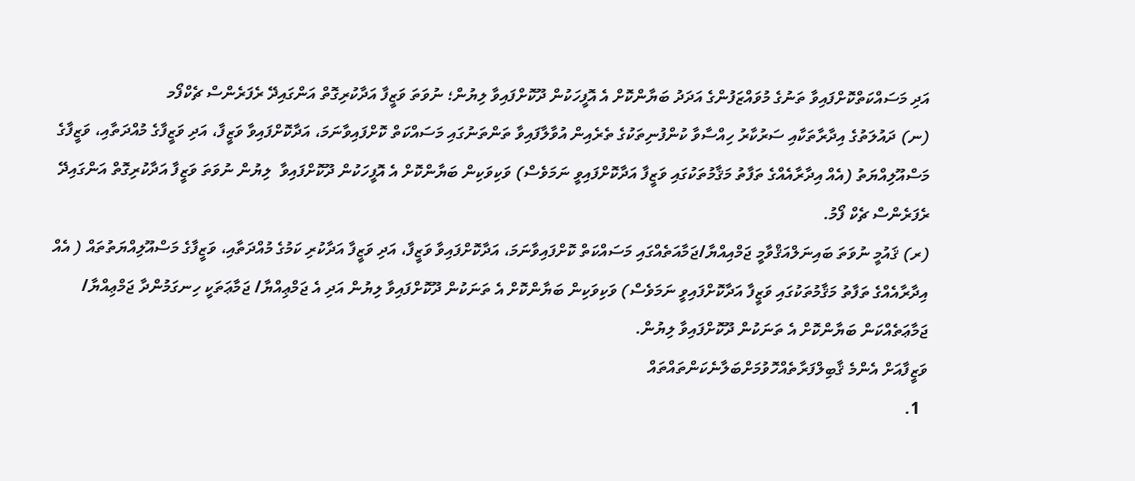އަދި މަސައްކަތްކޮށްފައިވާ ތަނުގެ މުވައްޒަފުންގެ އަދަދު ބަޔާންކޮށް އެ އޮފީހަކުން ދޫކޮށްފައިވާ ލިޔުން؛ ނުވަތަ ވަޒީފާ އަދާކުރިގޮތް އަންގައިދޭ ރެފަރެންސް ޗެކްފޯމ
(ނ) ދައުލަތުގެ އިދާރާތަކާއި ސަރުކާރު ހިއްސާވާ ކުންފުނިތަކުގެ ތެރެއިން އުވާލާފައިވާ ތަންތަނުގައި މަސައްކަތް ކޮށްފައިވާނަމަ، އަދާކޮށްފައިވާ ވަޒީފާ، އަދި ވަޒީފާގެ މުއްދަތާއި، ވަޒީފާގެ މަސްއޫލިއްޔަތު (އެއް އިދާރާއެއްގެ ތަފާތު މަޤާމުތަކުގައި ވަޒީފާ އަދާކޮށްފައިވީ ނަމަވެސް) ވަކިވަކިން ބަޔާންކޮށް އެ އޮފީހަކުން ދޫކޮށްފައިވާ  ލިޔުން ނުވަތަ ވަޒީފާ އަދާކުރިގޮތް އަންގައިދޭ ރެފަރެންސް ޗެކް ފޯމު.
(ރ) ޤައުމީ ނުވަތަ ބައިނަލްއަޤްވާމީ ޖަމްއިއްޔާ/ޖަމާއަތެއްގައި މަސައްކަތް ކޮށްފައިވާނަމަ، އަދާކޮށްފައިވާ ވަޒީފާ، އަދި ވަޒީފާ އަދާކުރި ކަމުގެ މުއްދަތާއި، ވަޒީފާގެ މަސްއޫލިއްޔަތުތައް ( އެއް އިދާރާއެއްގެ ތަފާތު މަޤާމުތަކުގައި ވަޒީފާ އަދާކޮށްފައިވީ ނަމަވެސް) ވަކިވަކިން ބަޔާންކޮށް އެ ތަނަކުން ދޫކޮށްފައިވާ ލިޔުން އަދި އެ ޖަމްޢިއްޔާ/ ޖަމާޢަތަކީ ހިނގަމުންދާ ޖަމްޢިއްޔާ/ ޖަމާޢަތެއްކަން ބަޔާންކޮށް އެ ތަނަކުން ދޫކޮށްފައިވާ ލިޔުން.
ވަޒީފާއަށް އެންމެ ޤާބިލްފަރާތެއްހޮވުމަށްބަލާނެކަންތައްތައް
  1.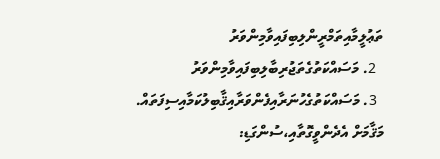ތަޢުލީމާއިތަމްރީންލިބިފައިވާމިންވަރު
  2. މަސައްކަތުގެތަޖުރިބާލިބިފައިވާމިންވަރު
  3. މަސައްކަތުގެހުނަރާއިފެންވަރާއިޤާބިލުކަމާއިސިފަތައް.
މަޤާމަށް އެދެންވީގޮތާއި،ސުންގަޑި: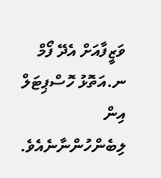ވަޒީފާއަށް އެދޭ ފޯމް ނ.އަތޮޅު ހޮސްޕިޓަލް އިން ލިބެންހުންނާނެއެވެ.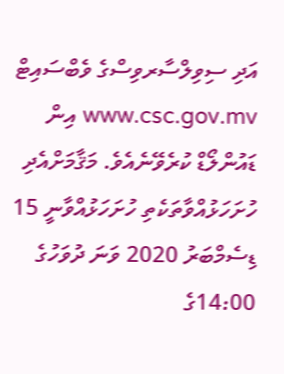އަދި ސިވިލްސާރވިސްގެ ވެބްސައިޓް www.csc.gov.mv އިން ޑައުންލޯޑް ކުރެވޭނެއެވެ. މަޤާމަށްއެދި ހުށަހަޅުއްވާތަކެތި ހުށަހަޅުއްވާނީ 15  ޑިސެމްބަރު 2020 ވަނަ ދުވަހުގެ 14:00ގެ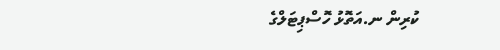ކުރިން ނ.އަތޮޅު ހޮސްޕިޓަލްގެ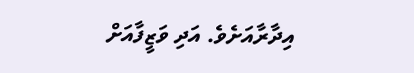އިދާރާއަށެވެ. އަދި ވަޒީފާއަށް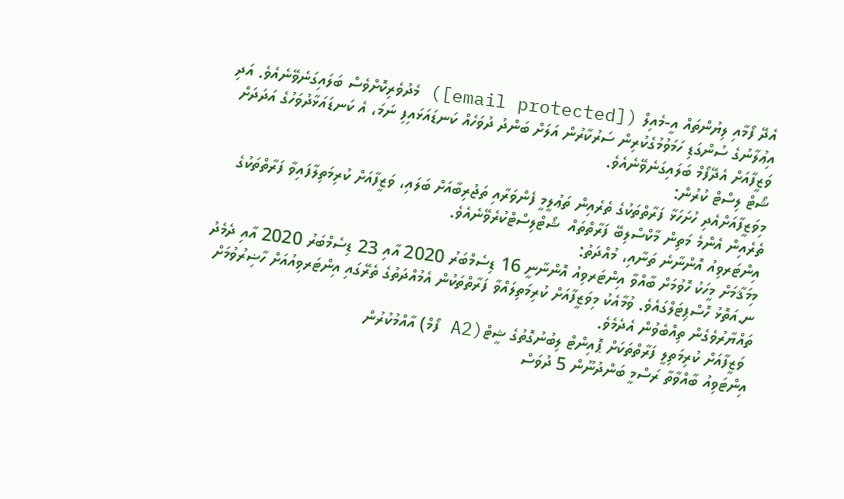އެދޭ ފޯމާއި ލިޔުންތައް އީ-މެއިލް ([email protected]) މެދުވެރިކޮށްވެސް ބަލައިގަނެވޭނެއެވެ. އަދި އިޢުލާނުގެ ސުންގަޑި ހަމަވުމުގެކުރިން ސަރުކާރުން އަލަށް ބަންދު ދުވަހެއް ކަނޑައަޅައިފި ނަމަ، އެ ކަނޑައަޅާދުވަހުގެ އަދަދަށް ވަޒީފާއަށް އެދޭފޯމް ބަލައިގަނެވޭނެއެވެ.
ޝޯޓް ލިސްޓް ކުރުން:
މިވަޒީފާއަށްއެދި ހުށަހަޅާ ފަރާތްތަކުގެ ތެރެއިން ތަޢުލީމީ ފެންވަރާއި ތަޖުރިބާއަށް ބަލައި، ވަޒީފާއަށް ކުރިމަތިލާފައިވާ ފަރާތްތަކުގެ ތެރެއިން އެންމެ މަތިން މާކްސްލިބޭ ފަރާތްތައް  ޝޯޓްލިސްޓްކުރެވޭނެއެވެ.
އިންޓަރވިއު އޮންނާނެ ތަނާއި، މުއްދަތު:
މިމަޤާމަށް މީހަކު ހޮވުމަށް ބާއްވާ އިންޓަރވިއު އޮންނާނީ 16 ޑިސެމްބަރު 2020 އާއި 23 ޑިސެމްބަރު 2020 އާއި ދެމެދު ނ.އަތޮޅު ހޮސްޕިޓަލްގައެވެ. ވުމާއެކު މިވަޒީފާއަށް ކުރިމަތިލައްވާ ފަރާތްތަކުން އެމުއްދަތުގެ ތެރޭގައި އިންޓަރވިއުއަށް ހާޟިރުވުމަށް ތައްޔާރުވެގެން ތިއްބެވުން އެދެމެވެ.
 ވަޒީފާއަށް ކުރިމަތިލީ ފަރާތްތަކަށް ޕޮއިންޓް ލިބުނުގޮތުގެ ޝީޓް(A2 ފޯމް) އާއްމުކުރުން
އިންޓަވިއު ބާއްވާތާ ރަސްމީ ބަންދުނޫން 5 ދުވަސް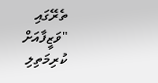ތެރޭގައި "ވަޒީފާއަށް ކުރިމަތިލި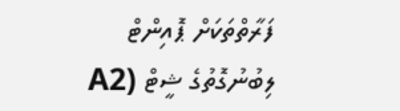ފަރާތްތަކަށް ޕޮއިންޓް ލިބުނުގޮތުގެ ޝީޓް (A2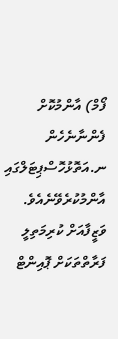ފޯމް) އާންމުކޮށް ފެންނާނެހެން ނ.އަތޮޅުހޮސްޕިޓަލްގައި  އާންމުކުރެވޭނެއެވެ. ވަޒީފާއަށް ކުރިމަތިލީ ފަރާތްތަކަށް ޕޮއިންޓް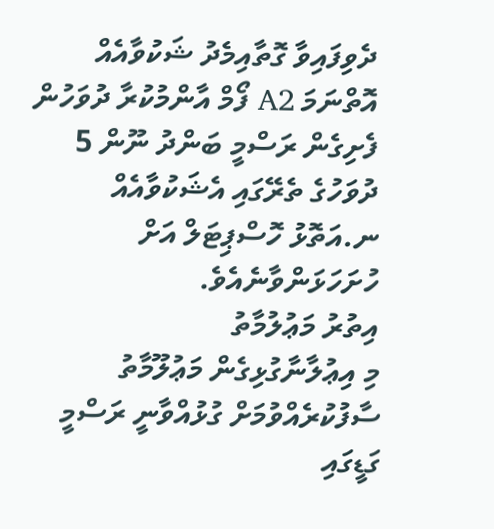ދެވިފައިވާ ގޮތާއިމެދު ޝަކުވާއެއް އޮތްނަމަ A2 ފޯމް އާންމުކުރާ ދުވަހުން ފެށިގެން ރަސްމީ ބަންދު ނޫން 5 ދުވަހުގެ ތެރޭގައި އެޝަކުވާއެއް ނ.އަތޮޅު ހޮސްޕިޓަލް އަށް ހުށަހަޅަންވާނެއެވެ.
އިތުރު މަޢުލުމާތު
މި އިޢުލާނާގުޅިގެން މަޢުލޫމާތު ސާފުކުރެއްވުމަށް ގުޅުއްވާނީ ރަސްމީ ގަޑީގައި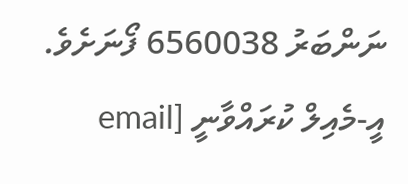ނަންބަރު 6560038 ފޯނަށެވެ. އީ-މެއިލް ކުރައްވާނީ [email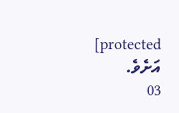protected]  އަށެވެ.
03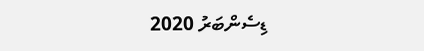ޑިސެންބަރު 2020